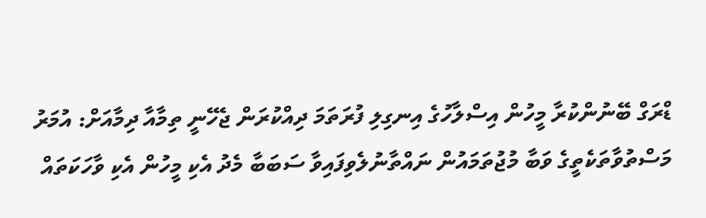ޑްރަގް ބޭނުންކުރާ މީހުން އިސްލާހުގެ އިނގިލި ފުރަތަމަ ދިއްކުރަން ޖެހޭނީ ތިމާއާ ދިމާއަށް: އުމަރު
މަސްތުވާތަކެތީގެ ވަބާ މުޖުތަމައުން ނައްތާނުލެވިފައިވާ ސަބަބާ މެދު އެކި މީހުން އެކި ވާހަކަތައް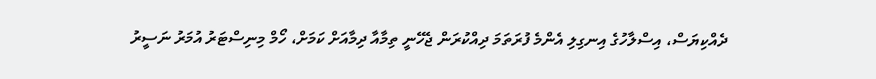ދެއްކިޔަސް، އިސްލާހުގެ އިނގިލި އެންމެ ފުރަތަމަ ދިއްކުރަން ޖެހޭނީ ތިމާއާ ދިމާއަށް ކަމަށް، ހޯމް މިނިސްޓަރު އުމަރު ނަސީރު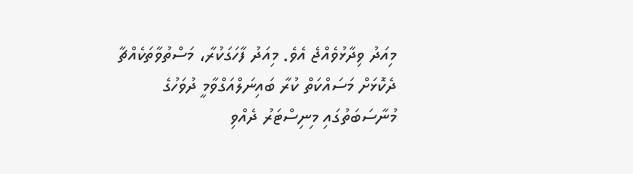މިއަދު ވިދާޅުވެއްޖެ އެވެ. މިއަދު ފާހަގަކުރާ، މަސްތުވާތަކެއްޗާ ދެކޮޅަށް މަސައްކަތް ކުރާ ބައިނަލްއަގްވާމީ ދުވަހުގެ މުނާސަބަތުގައި މިނިސްޓަރު ދެއްވި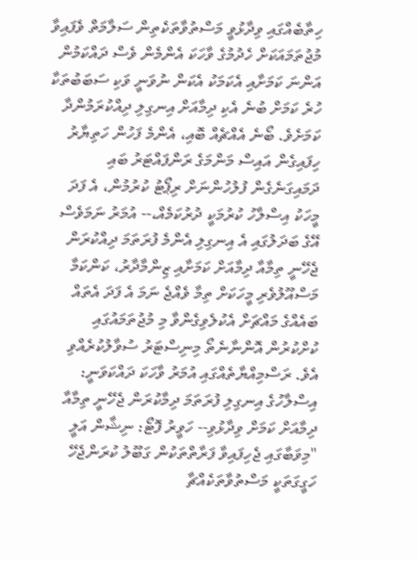ހިތާބެއްގައި ވިދާޅުވީ މަސްތުވާތަކެތިން ސަލާމަތް ވެފައިވާ މުޖުތަމައަކަށް ހެދުމުގެ ވާހަކަ އެންމެން ވެސް ދައްކަމުން އަންނަ ކަމަށާއި އެކަމަކު އެކަން ނުވަނީ ވަކި ސަބަބުތަކާ ހުރެ ކަމަށް ބުނެ އެކި ދިމާއަށް އިނގިލި ދިއްކުރަމުންދާ ކަމަށެވެ. ބޯނެ އެއްޗެއް ބޮއި، އެންމެ ފަހުން ހަތިޔާރު ހިފައިގެން އައިސް މަންމަގެ ރަންފައްޓަރު ބައި ދަމައިގަނެގެން ފުލުހުންނަށް ރިޕޯޓު ކުރުމުން، އެ ފަދަ މީހަކު އިސްލާހު ކުރުމަކީ ދުރުކަމެއް،-- އުމަރު ނަމަވެސް އޭގެ ބަދަލުގައި އެ އިނގިލި އެންމެ ފުރަތަމަ ދިއްކުރަން ޖެހޭނީ ތިމާއާ ދިމާއަށް ކަމަށާއި ޒިންމާދާރު، ކަންކަމާ މަސްއޫލުވެރި މީހަކަށް ތިމާ ވެއްޖެ ނަމަ އެ ފަދަ އެތައް ބައެއްގެ މައްޗަށް އެކުލެވިގެންވާ މި މުޖުތަމައުގައި ކުށްކުރުން އޮންނާނެތޯ މިނިސްޓަރު ސުވާލުކުރެއްވި އެވެ. ރަސްމިއްޔާތެއްގައި އުމަރު ވާހަކަ ދައްކަވަނީ: އިސްލާހުގެ އިނގިލި ފުރަތަމަ ދިމާކުރަން ޖެހޭނީ ތިމާއާ ދިމާއަށް ކަމަށް ވިދާޅުވި-- ހަވީރު ފޮޓޯ: ނިޝާން އަލީ "މިވަބާގައި ޖެހިފައިވާ ފަރާތްތަކުން ގަބޫލު ކުރަންޖެހޭ ހަގީގަތަކީ މަސްތުވާތަކެއްޗާ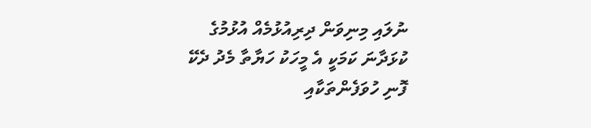ނުލައި މިނިވަން ދިރިއުޅުމެއް އުޅުމުގެ ކުޅަދާނަ ކަމަކީ އެ މީހަކު ހަޔާތާ މެދު ދެކޭ ފޮނި ހުވަފެންތަކާއި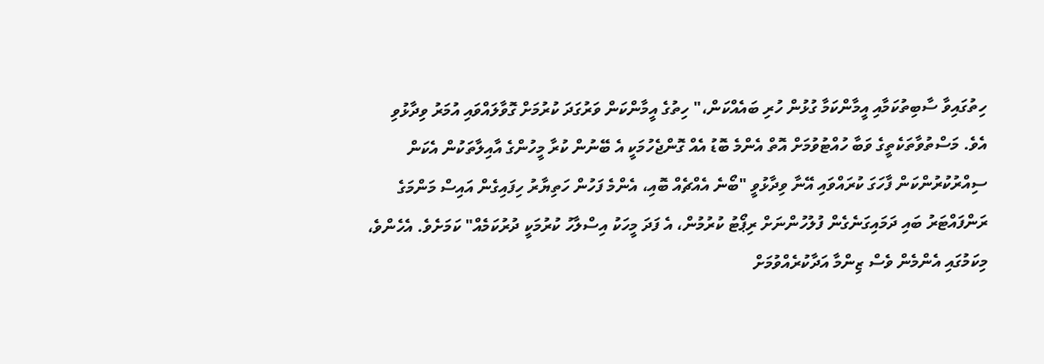ހިތުގައިވާ ސާބިތުކަމާއި އީމާންކަމާ ގުޅުން ހުރި ބައެއްކަން،" ހިތުގެ އީމާންކަން ވަރުގަދަ ކުރުމަށް ގޮވާލައްވައި އުމަރު ވިދާޅުވި އެވެ. މަސްތުވާތަކެތީގެ ވަބާ ހުއްޓުވުމަށް އޮތް އެންމެ ބޮޑު އެއް ގޮންޖެހުމަކީ އެ ބޭނުން ކުރާ މީހުންގެ އާއިލާތަކުން އެކަން ސިއްރުކުރުންކަން ފާހަގަ ކުރައްވައި އޭނާ ވިދާޅުވީ "ބޯނެ އެއްޗެއް ބޮއި، އެންމެ ފަހުން ހަތިޔާރު ހިފައިގެން އައިސް މަންމަގެ ރަންފައްޓަރު ބައި ދަމައިގަނެގެން ފުލުހުންނަށް ރިޕޯޓު ކުރުމުން، އެ ފަދަ މީހަކު އިސްލާހު ކުރުމަކީ ދުރުކަމެއް" ކަމަށެވެ. އެހެންވެ، މިކަމުގައި އެންމެން ވެސް ޒިންމާ އަދާކުރެއްވުމަށް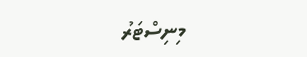މިނިސްޓަރު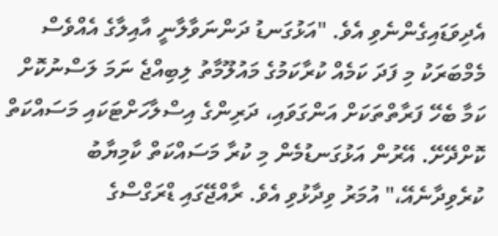އެދިވަޑައިގެންނެވި އެވެ. "އަޅުގަނޑު ދަންނަވާލާނީ އާއިލާގެ އެއްވެސް މެމްބަރަކު މި ފަދަ ކަމެއް ކުރާކަމުގެ މައުލޫމާތު ލިބިއްޖެ ނަމަ ލަސްނުކޮށް ކަމާ ބެހޭ ފަރާތްތަކަށް އަންގަވައި، ދަރިންގެ އިސްލާހަށްޓަކައި މަސައްކަތް ކޮށްދޭށޭ. އޭރުން އަޅުގަނޑުމެން މި ކުރާ މަސައްކަތް ކާމިޔާބު ކުރެވިދާނެއޭ،" އުމަރު ވިދާޅުވި އެވެ. ރާއްޖޭގައި ޑްރަގްސްގެ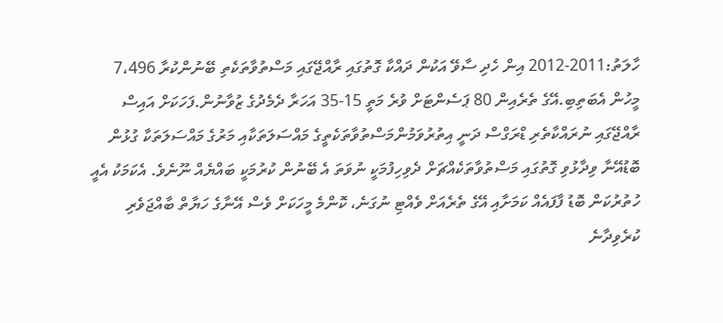ހާލަތު:2011-2012 އިން ހެދި ސާވޭ އަކުން ދައްކާ ގޮތުގައި ރާއްޖޭގައި މަސްތުވާތަކެތި ބޭނުންކުރާ 7،496 މީހުން އެބަތިބި.އޭގެ ތެރެއިން 80 ޕަސެންޓަށް ވުރެ މަތީ 15-35 އަހަރާ ދެމެދުގެ ޒުވާނުން.ފަހަކަށް އައިސް ރާއްޖޭގައި ނުރައްކާތެރި ޑްރަގްސް ދަނީ އިތުރުވަމުންމަސްތުވާތަކެތީގެ މައްސަލަތަކާއި މަރުގެ މައްސަލަތަކާ ގުޅުން ބޮޑުއޭނާ ވިދާޅުވި ގޮތުގައި މަސްތުވާތަކެއްޗަށް ދެވިހިފުމަކީ ނުވަތަ އެ ބޭނުން ކުރުމަކީ ބައްޔެއް ނޫނެވެ. އެކަމަކު އެއީ ހުތުރުކަން ބޮޑު ފާފައެއް ކަމަށާއި އޭގެ ތެރެއަށް ވެއްޓި ނުގަނެ، ކޮންމެ މީހަކަށް ވެސް އޭނާގެ ހަޔާތް ބާއްޖަވެރި ކުރެވިދާނެ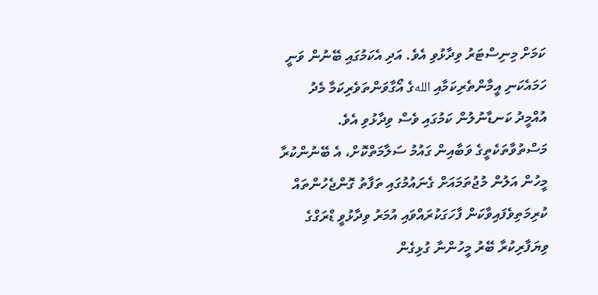ކަމަށް މިނިސްޓަރު ވިދާޅުވި އެވެ. އަދި އެކަމުގައި ބޭނުން ވަނީ ހަމައެކަނި އީމާންތެރިކަމާއި اللهގެ އޯގާވަންތަވެރިކަމާ މެދު އުއްމީދު ކަނޑާނުލުން ކަމުގައި ވެސް ވިދާޅުވި އެވެ. މަސްތުވާތަކެތީގެ ވަބާއިން ގައުމު ސަލާމަތްކޮށް، އެ ބޭނުންކުރާ މީހުން އަލުން މުޖުތަމައަށް ގެނައުމުގައި ތަފާތު ގޮންޖެހުންތައް ކުރިމަތިވެފައިވާކަން ފާހަގަކުރައްވައި އުމަރު ވިދާޅުވީ ޑްރަގްގެ ވިޔަފާރިކުރާ ބޭރު މީހުންނާ ގުޅިގެން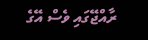ރާއްޖޭގައި ވެސް އޭގެ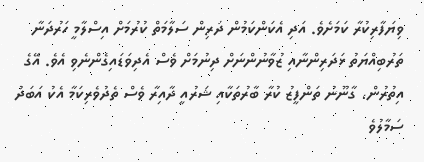ވިޔަފާރިކުރާ ކަމަށެވެ. އަދި އެކަންކަމުން ދަރިން ސަލާމަތް ކުރުމަށް އިސްލާމީ ހަރުދަނާ ތަރުބިއްޔަތު ޅަދަރިންނާއި ޒުވާނުންނަށް ދިނުމަށް ވެސް އެދިވަޑައިގެންނެވި އެވެ. އޭގެ އިތުރުން، ގާނޫނު ތަންފީޒު ކުރާ ބާރުތަކާއި ޝަރުއީ ދާއިރާ ވެސް ތެދުވެރިކަމާ އެކު އަބަދު ސަމާލުވެ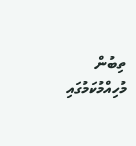ތިބުން މުހިއްމުކަމުގައި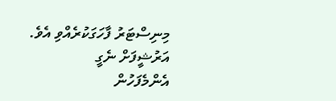މިނިސްޓަރު ފާހަގަކުރެއްވި އެވެ.
އަރުޝީފަށް ނެގީ
އެންމެފަހުން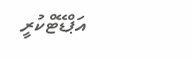އަޕްޑޭޓްކުރީ